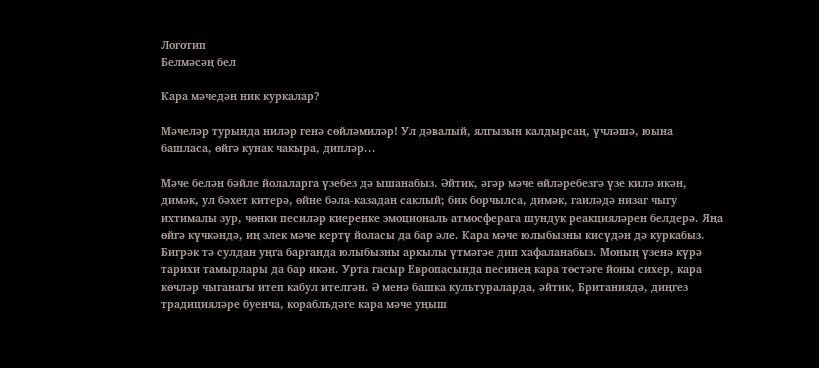Логотип
Белмәсәң бел

Кара мәчедән ник куркалар?

Мәчеләр турында ниләр генә сөйләмиләр! Ул дәвалый, ялгызын калдырсаң, үчләшә, юына башласа, өйгә кунак чакыра, дипләр...

Мәче белән бәйле йолаларга үзебез дә ышанабыз. Әйтик, әгәр мәче өйләребезгә үзе килә икән, димәк, ул бәхет китерә, өйне бәла-казадан саклый; бик борчылса, димәк, гаиләдә низаг чыгу ихтималы зур, чөнки песиләр киеренке эмоциональ атмосферага шундук реакцияләрен белдерә. Яңа өйгә күчкәндә, иң элек мәче кертү йоласы да бар әле. Кара мәче юлыбызны кисүдән дә куркабыз. Бигрәк тә сулдан уңга барганда юлыбызны аркылы үтмәгәе дип хафаланабыз. Моның үзенә күрә тарихи тамырлары да бар икән. Урта гасыр Европасында песинең кара төстәге йоны сихер, кара көчләр чыганагы итеп кабул ителгән. Ә менә башка культураларда, әйтик, Британиядә, диңгез традицияләре буенча, корабльдәге кара мәче уңыш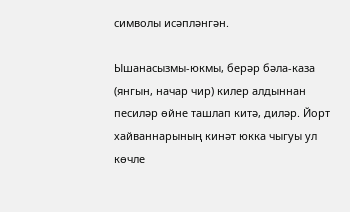символы исәпләнгән.

Ышанасызмы-юкмы, берәр бәла-каза (янгын, начар чир) килер алдыннан песиләр өйне ташлап китә, диләр. Йорт хайваннарының кинәт юкка чыгуы ул көчле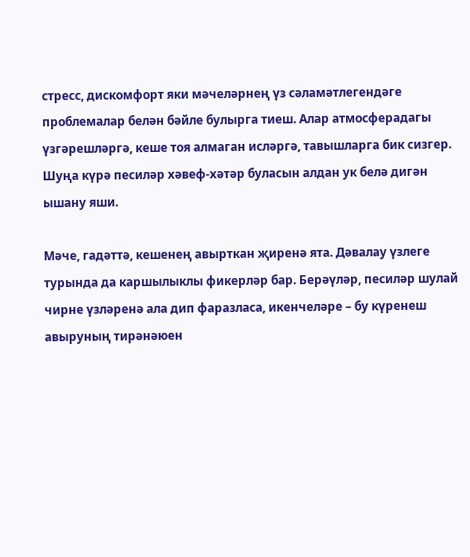стресс, дискомфорт яки мәчеләрнең үз сәламәтлегендәге проблемалар белән бәйле булырга тиеш. Алар атмосферадагы үзгәрешләргә, кеше тоя алмаган исләргә, тавышларга бик сизгер. Шуңа күрә песиләр хәвеф-хәтәр буласын алдан ук белә дигән ышану яши.

Мәче, гадәттә, кешенең авырткан җиренә ята. Дәвалау үзлеге турында да каршылыклы фикерләр бар. Берәүләр, песиләр шулай чирне үзләренә ала дип фаразласа, икенчеләре – бу күренеш авыруның тирәнәюен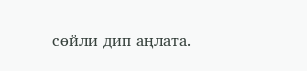сөйли дип аңлата.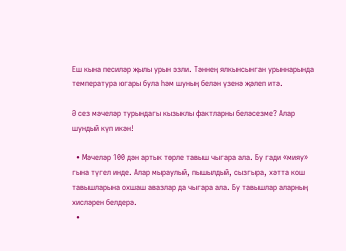Еш кына песиләр җылы урын эзли. Тәннең ялкынсынган урыннарында температура югары була һәм шуның белән үзенә җәлеп итә.

Ә сез мәчеләр турындагы кызыклы фактларны беләсезме? Алар шундый күп икән!

  • Мәчеләр 100 дән артык төрле тавыш чыгара ала. Бу гади «мияу» гына түгел инде. Алар мыраулый, пышылдый, сызгыра, хәтта кош тавышларына охшаш авазлар да чыгара ала. Бу тавышлар аларның хисләрен белдерә.
  •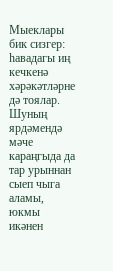Мыеклары бик сизгер: һавадагы иң кечкенә хәрәкәтләрне дә тоялар. Шуның ярдәмендә мәче караңгыда да тар урыннан сыеп чыга аламы, юкмы икәнен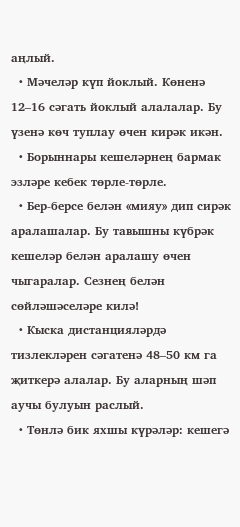аңлый.
  • Мәчеләр күп йоклый. Көненә 12–16 сәгать йоклый алалалар. Бу үзенә көч туплау өчен кирәк икән.
  • Борыннары кешеләрнең бармак эзләре кебек төрле-төрле.
  • Бер-берсе белән «мияу» дип сирәк аралашалар. Бу тавышны күбрәк кешеләр белән аралашу өчен чыгаралар. Сезнең белән сөйләшәселәре килә!
  • Кыска дистанцияләрдә тизлекләрен сәгатенә 48–50 км га җиткерә алалар. Бу аларның шәп аучы булуын раслый.
  • Төнлә бик яхшы күрәләр: кешегә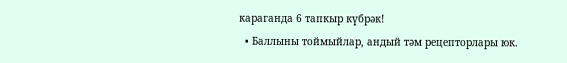караганда 6 тапкыр күбрәк!
  • Баллыны тоймыйлар, андый тәм рецепторлары юк.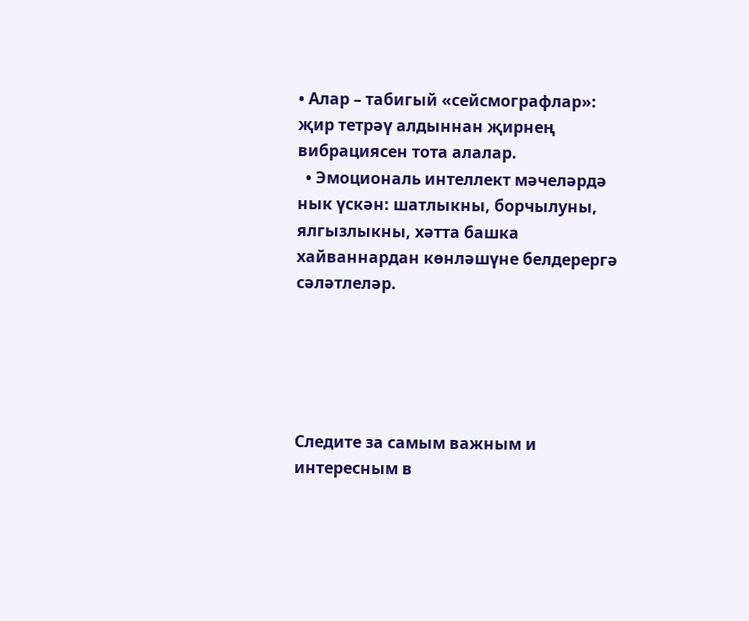• Алар – табигый «сейсмографлар»: җир тетрәү алдыннан җирнең вибрациясен тота алалар.
  • Эмоциональ интеллект мәчеләрдә нык үскән: шатлыкны, борчылуны, ялгызлыкны, хәтта башка хайваннардан көнләшүне белдерергә сәләтлеләр.





Следите за самым важным и интересным в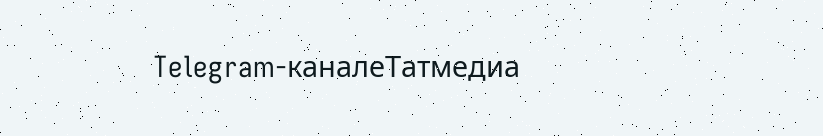Telegram-каналеТатмедиа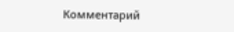Комментарий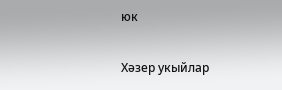юк

Хәзер укыйлар